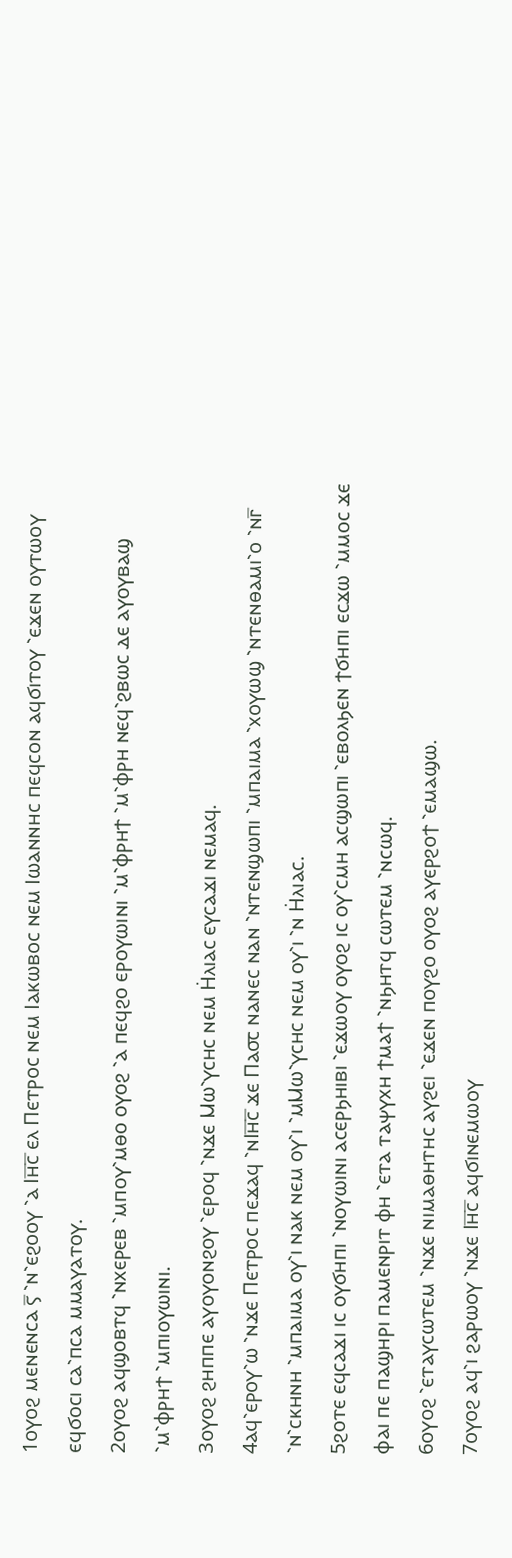1ⲟⲩⲟϩ ⲙⲉⲛⲉⲛⲥⲁ ⲋ̅ ⳿ⲛ⳿ⲉϩⲟⲟⲩ ⳿ⲁ Ⲓⲏ̅ⲥ̅ ⲉⲗ Ⲡⲉⲧⲣⲟⲥ ⲛⲉⲙ Ⲓⲁⲕⲱⲃⲟⲥ ⲛⲉⲙ Ⲓⲱⲁⲛⲛⲏⲥ ⲡⲉϥⲥⲟⲛ ⲁϥϭⲓⲧⲟⲩ ⳿ⲉϫⲉⲛ ⲟⲩⲧⲱⲟⲩ ⲉϥϭⲟⲥⲓ ⲥⲁ⳿ⲡⲥⲁ ⲙⲙⲁⲩⲁⲧⲟⲩ.
2ⲟⲩⲟϩ ⲁϥϣⲟⲃⲧϥ ⳿ⲛⲭⲉⲣⲉⲃ ⳿ⲙⲡⲟⲩ⳿ⲙⲑⲟ ⲟⲩⲟϩ ⳿ⲁ ⲡⲉϥϩⲟ ⲉⲣⲟⲩⲱⲓⲛⲓ ⳿ⲙ⳿ⲫⲣⲏϯ ⳿ⲙ⳿ⲫⲣⲏ ⲛⲉϥ⳿ϩⲃⲱⲥ ⲇⲉ ⲁⲩⲟⲩⲃⲁϣ ⳿ⲙ⳿ⲫⲣⲏϯ ⳿ⲙⲡⲓⲟⲩⲱⲓⲛⲓ.
3ⲟⲩⲟϩ ϩⲏⲡⲡⲉ ⲁⲩⲟⲩⲟⲛϩⲟⲩ ⳿ⲉⲣⲟϥ ⳿ⲛϫⲉ Ⲙⲱ⳿ⲩⲥⲏⲥ ⲛⲉⲙ Ⲏ̇ⲗⲓⲁⲥ ⲉⲩⲥⲁϫⲓ ⲛⲉⲙⲁϥ.
4ⲁϥ⳿ⲉⲣⲟⲩ⳿ⲱ ⳿ⲛϫⲉ Ⲡⲉⲧⲣⲟⲥ ⲡⲉϫⲁϥ ⳿ⲛⲒⲏ̅ⲥ̅ ϫⲉ Ⲡⲁ⳪ ⲛⲁⲛⲉⲥ ⲛⲁⲛ ⳿ⲛⲧⲉⲛϣⲱⲡⲓ ⳿ⲙⲡⲁⲓⲙⲁ ⳿ⲭⲟⲩⲱϣ ⳿ⲛⲧⲉⲛⲑⲁⲙⲓ⳿ⲟ ⳿ⲛⲅ̅ ⳿ⲛ⳿ⲥⲕⲏⲛⲏ ⳿ⲙⲡⲁⲓⲙⲁ ⲟⲩ⳿ⲓ ⲛⲁⲕ ⲛⲉⲙ ⲟⲩ⳿ⲓ ⳿ⲙⲘⲱ⳿ⲩⲥⲏⲥ ⲛⲉⲙ ⲟⲩ⳿ⲓ ⳿ⲛ Ⲏ̇ⲗⲓⲁⲥ.
5ϩⲟⲧⲉ ⲉϥⲥⲁϫⲓ ⲓⲥ ⲟⲩϭⲏⲡⲓ ⳿ⲛⲟⲩⲱⲓⲛⲓ ⲁⲥⲉⲣϧⲏⲓⲃⲓ ⳿ⲉϫⲱⲟⲩ ⲟⲩⲟϩ ⲓⲥ ⲟⲩ⳿ⲥⲙⲏ ⲁⲥϣⲱⲡⲓ ⳿ⲉⲃⲟⲗϧⲉⲛ ϯϭⲏⲡⲓ ⲉⲥϫⲱ ⳿ⲙⲙⲟⲥ ϫⲉ ⲫⲁⲓ ⲡⲉ ⲡⲁϣⲏⲣⲓ ⲡⲁⲙⲉⲛⲣⲓⲧ ⲫⲏ ⳿ⲉⲧⲁ ⲧⲁⲯⲩⲭⲏ ϯⲙⲁϯ ⳿ⲛϧⲏⲧϥ ⲥⲱⲧⲉⲙ ⳿ⲛⲥⲱϥ.
6ⲟⲩⲟϩ ⳿ⲉⲧⲁⲩⲥⲱⲧⲉⲙ ⳿ⲛϫⲉ ⲛⲓⲙⲁⲑⲏⲧⲏⲥ ⲁⲩϩⲉⲓ ⳿ⲉϫⲉⲛ ⲡⲟⲩϩⲟ ⲟⲩⲟϩ ⲁⲩⲉⲣϩⲟϯ ⳿ⲉⲙⲁϣⲱ.
7ⲟⲩⲟϩ ⲁϥ⳿ⲓ ϩⲁⲣⲱⲟⲩ ⳿ⲛϫⲉ Ⲓⲏ̅ⲥ̅ ⲁϥϭⲓⲛⲉⲙⲱⲟⲩ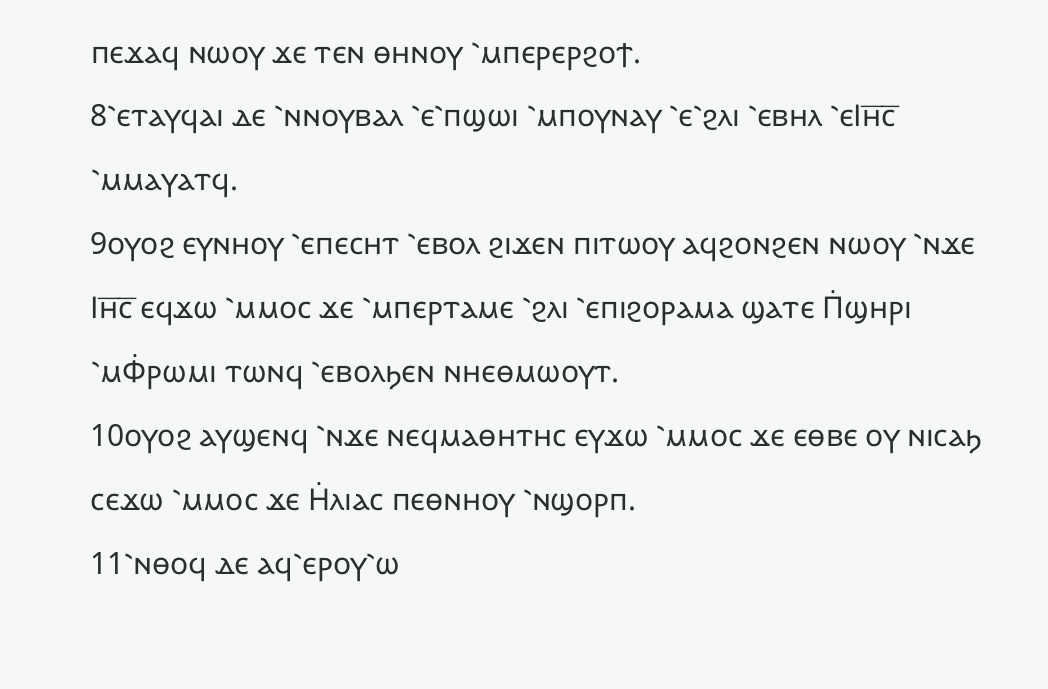ⲡⲉϫⲁϥ ⲛⲱⲟⲩ ϫⲉ ⲧⲉⲛ ⲑⲏⲛⲟⲩ ⳿ⲙⲡⲉⲣⲉⲣϩⲟϯ.
8⳿ⲉⲧⲁⲩϥⲁⲓ ⲇⲉ ⳿ⲛⲛⲟⲩⲃⲁⲗ ⳿ⲉ⳿ⲡϣⲱⲓ ⳿ⲙⲡⲟⲩⲛⲁⲩ ⳿ⲉ⳿ϩⲗⲓ ⳿ⲉⲃⲏⲗ ⳿ⲉⲒⲏ̅ⲥ̅ ⳿ⲙⲙⲁⲩⲁⲧϥ.
9ⲟⲩⲟϩ ⲉⲩⲛⲏⲟⲩ ⳿ⲉⲡⲉⲥⲏⲧ ⳿ⲉⲃⲟⲗ ϩⲓϫⲉⲛ ⲡⲓⲧⲱⲟⲩ ⲁϥϩⲟⲛϩⲉⲛ ⲛⲱⲟⲩ ⳿ⲛϫⲉ Ⲓⲏ̅ⲥ̅ ⲉϥϫⲱ ⳿ⲙⲙⲟⲥ ϫⲉ ⳿ⲙⲡⲉⲣⲧⲁⲙⲉ ⳿ϩⲗⲓ ⳿ⲉⲡⲓϩⲟⲣⲁⲙⲁ ϣⲁⲧⲉ Ⲡ̇ϣⲏⲣⲓ ⳿ⲙⲪ̇ⲣⲱⲙⲓ ⲧⲱⲛϥ ⳿ⲉⲃⲟⲗϧⲉⲛ ⲛⲏⲉⲑⲙⲱⲟⲩⲧ.
10ⲟⲩⲟϩ ⲁⲩϣⲉⲛϥ ⳿ⲛϫⲉ ⲛⲉϥⲙⲁⲑⲏⲧⲏⲥ ⲉⲩϫⲱ ⳿ⲙⲙⲟⲥ ϫⲉ ⲉⲑⲃⲉ ⲟⲩ ⲛⲓⲥⲁϧ ⲥⲉϫⲱ ⳿ⲙⲙⲟⲥ ϫⲉ Ⲏ̇ⲗⲓⲁⲥ ⲡⲉⲑⲛⲏⲟⲩ ⳿ⲛϣⲟⲣⲡ.
11⳿ⲛⲑⲟϥ ⲇⲉ ⲁϥ⳿ⲉⲣⲟⲩ⳿ⲱ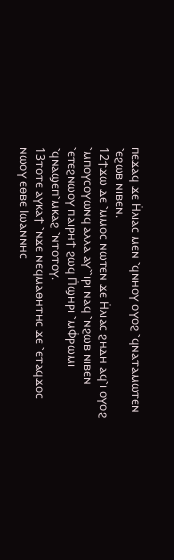ⲡⲉϫⲁϥ ϫⲉ Ⲏ̇ⲗⲓⲁⲥ ⲙⲉⲛ ⳿ϥⲛⲏⲟⲩ ⲟⲩⲟϩ ⳿ϥⲛⲁⲧⲁⲙⲱⲧⲉⲛ ⳿ⲉϩⲱⲃ ⲛⲓⲃⲉⲛ.
12ϯϫⲱ ⲇⲉ ⳿ⲙⲙⲟⲥ ⲛⲱⲧⲉⲛ ϫⲉ Ⲏ̇ⲗⲓⲁⲥ ϩⲏⲇⲏ ⲁϥ⳿ⲓ ⲟⲩⲟϩ ⳿ⲙⲡⲟⲩⲥⲟⲩⲱⲛϥ ⲁⲗⲗⲁ ⲁⲩ⳿⳿ⲓⲣⲓ ⲛⲁϥ ⳿ⲛϩⲱⲃ ⲛⲓⲃⲉⲛ ⳿ⲉⲧⲉϩⲛⲱⲟⲩ ⲡⲁⲓⲣⲏϯ ϩⲱϥ Ⲡ̇ϣⲏⲣⲓ ⳿ⲙⲪ̇ⲣⲱⲙⲓ ⳿ϥⲛⲁϣⲉⲡ⳿ⲙⲕⲁϩ ⳿ⲛⲧⲟⲧⲟⲩ.
13ⲧⲟⲧⲉ ⲁⲩⲕⲁϯ ⳿ⲛϫⲉ ⲛⲉϥⲙⲁⲑⲏⲧⲏⲥ ϫⲉ ⳿ⲉⲧⲁϥϫⲟⲥ ⲛⲱⲟⲩ ⲉⲑⲃⲉ Ⲓⲱⲁⲛⲛⲏⲥ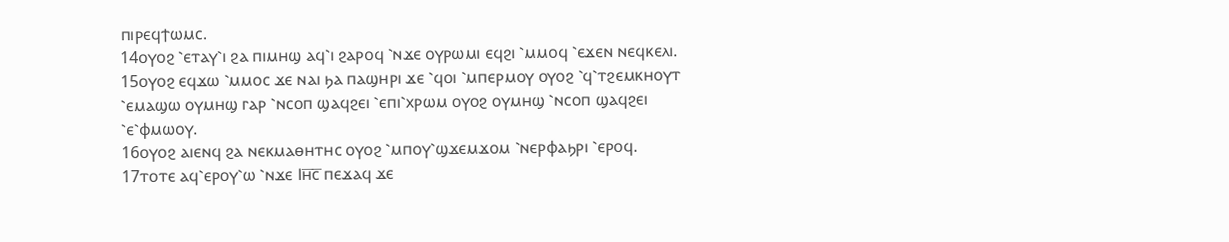ⲡⲓⲣⲉϥϯⲱⲙⲥ.
14ⲟⲩⲟϩ ⳿ⲉⲧⲁⲩ⳿ⲓ ϩⲁ ⲡⲓⲙⲏϣ ⲁϥ⳿ⲓ ϩⲁⲣⲟϥ ⳿ⲛϫⲉ ⲟⲩⲣⲱⲙⲓ ⲉϥϩⲓ ⳿ⲙⲙⲟϥ ⳿ⲉϫⲉⲛ ⲛⲉϥⲕⲉⲗⲓ.
15ⲟⲩⲟϩ ⲉϥϫⲱ ⳿ⲙⲙⲟⲥ ϫⲉ ⲛⲁⲓ ϧⲁ ⲡⲁϣⲏⲣⲓ ϫⲉ ⳿ϥⲟⲓ ⳿ⲙⲡⲉⲣⲙⲟⲩ ⲟⲩⲟϩ ⳿ϥ⳿ⲧϩⲉⲙⲕⲏⲟⲩⲧ ⳿ⲉⲙⲁϣⲱ ⲟⲩⲙⲏϣ ⲅⲁⲣ ⳿ⲛⲥⲟⲡ ϣⲁϥϩⲉⲓ ⳿ⲉⲡⲓ⳿ⲭⲣⲱⲙ ⲟⲩⲟϩ ⲟⲩⲙⲏϣ ⳿ⲛⲥⲟⲡ ϣⲁϥϩⲉⲓ ⳿ⲉ⳿ⲫⲙⲱⲟⲩ.
16ⲟⲩⲟϩ ⲁⲓⲉⲛϥ ϩⲁ ⲛⲉⲕⲙⲁⲑⲏⲧⲏⲥ ⲟⲩⲟϩ ⳿ⲙⲡⲟⲩ⳿ϣϫⲉⲙϫⲟⲙ ⳿ⲛⲉⲣⲫⲁϧⲣⲓ ⳿ⲉⲣⲟϥ.
17ⲧⲟⲧⲉ ⲁϥ⳿ⲉⲣⲟⲩ⳿ⲱ ⳿ⲛϫⲉ Ⲓⲏ̅ⲥ̅ ⲡⲉϫⲁϥ ϫⲉ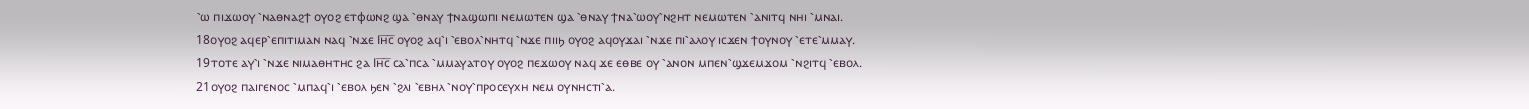⳿ⲱ ⲡⲓϫⲱⲟⲩ ⳿ⲛⲁⲑⲛⲁϩϯ ⲟⲩⲟϩ ⲉⲧⲫⲱⲛϩ ϣⲁ ⳿ⲑⲛⲁⲩ ϯⲛⲁϣⲱⲡⲓ ⲛⲉⲙⲱⲧⲉⲛ ϣⲁ ⳿ⲑⲛⲁⲩ ϯⲛⲁ⳿ⲱⲟⲩ⳿ⲛϩⲏⲧ ⲛⲉⲙⲱⲧⲉⲛ ⳿ⲁⲛⲓⲧϥ ⲛⲏⲓ ⳿ⲙⲛⲁⲓ.
18ⲟⲩⲟϩ ⲁϥⲉⲣ⳿ⲉⲡⲓⲧⲓⲙⲁⲛ ⲛⲁϥ ⳿ⲛϫⲉ Ⲓⲏ̅ⲥ̅ ⲟⲩⲟϩ ⲁϥ⳿ⲓ ⳿ⲉⲃⲟⲗ⳿ⲛⲏⲧϥ ⳿ⲛϫⲉ ⲡⲓⲓϧ ⲟⲩⲟϩ ⲁϥⲟⲩϫⲁⲓ ⳿ⲛϫⲉ ⲡⲓ⳿ⲁⲗⲟⲩ ⲓⲥϫⲉⲛ ϯⲟⲩⲛⲟⲩ ⳿ⲉⲧⲉ⳿ⲙⲙⲁⲩ.
19ⲧⲟⲧⲉ ⲁⲩ⳿ⲓ ⳿ⲛϫⲉ ⲛⲓⲙⲁⲑⲏⲧⲏⲥ ϩⲁ Ⲓⲏ̅ⲥ̅ ⲥⲁ⳿ⲡⲥⲁ ⳿ⲙⲙⲁⲩⲁⲧⲟⲩ ⲟⲩⲟϩ ⲡⲉϫⲱⲟⲩ ⲛⲁϥ ϫⲉ ⲉⲑⲃⲉ ⲟⲩ ⳿ⲁⲛⲟⲛ ⲙⲡⲉⲛ⳿ϣϫⲉⲙϫⲟⲙ ⳿ⲛϩⲓⲧϥ ⳿ⲉⲃⲟⲗ.
21ⲟⲩⲟϩ ⲡⲁⲓⲅⲉⲛⲟⲥ ⳿ⲙⲡⲁϥ⳿ⲓ ⳿ⲉⲃⲟⲗ ϧⲉⲛ ⳿ϩⲗⲓ ⳿ⲉⲃⲏⲗ ⳿ⲛⲟⲩ⳿ⲡⲣⲟⲥⲉⲩⲭⲏ ⲛⲉⲙ ⲟⲩⲛⲏⲥⲧⲓ⳿ⲁ.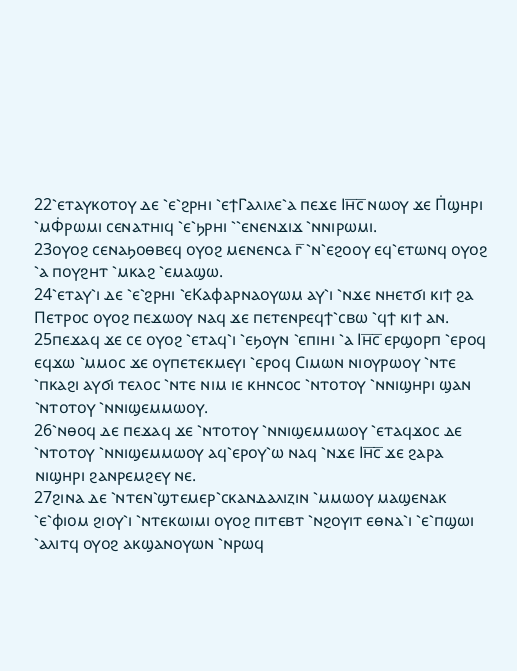22⳿ⲉⲧⲁⲩⲕⲟⲧⲟⲩ ⲇⲉ ⳿ⲉ⳿ϩⲣⲏⲓ ⳿ⲉϯⲄⲁⲗⲓⲗⲉ⳿ⲁ ⲡⲉϫⲉ Ⲓⲏ̅ⲥ̅ ⲛⲱⲟⲩ ϫⲉ Ⲡ̇ϣⲏⲣⲓ ⳿ⲙⲪ̇ⲣⲱⲙⲓ ⲥⲉⲛⲁⲧⲏⲓϥ ⳿ⲉ⳿ϧⲣⲏⲓ ⳿⳿ⲉⲛⲉⲛϫⲓϫ ⳿ⲛⲛⲓⲣⲱⲙⲓ.
23ⲟⲩⲟϩ ⲥⲉⲛⲁϧⲟⲑⲃⲉϥ ⲟⲩⲟϩ ⲙⲉⲛⲉⲛⲥⲁ ⲅ̅ ⳿ⲛ⳿ⲉϩⲟⲟⲩ ⲉϥ⳿ⲉⲧⲱⲛϥ ⲟⲩⲟϩ ⳿ⲁ ⲡⲟⲩϩⲏⲧ ⳿ⲙⲕⲁϩ ⳿ⲉⲙⲁϣⲱ.
24⳿ⲉⲧⲁⲩ⳿ⲓ ⲇⲉ ⳿ⲉ⳿ϩⲣⲏⲓ ⳿ⲉⲔⲁⲫⲁⲣⲛⲁⲟⲩⲱⲙ ⲁⲩ⳿ⲓ ⳿ⲛϫⲉ ⲛⲏⲉⲧϭⲓ ⲕⲓϯ ϩⲁ Ⲡⲉⲧⲣⲟⲥ ⲟⲩⲟϩ ⲡⲉϫⲱⲟⲩ ⲛⲁϥ ϫⲉ ⲡⲉⲧⲉⲛⲣⲉϥϯ⳿ⲥⲃⲱ ⳿ϥϯ ⲕⲓϯ ⲁⲛ.
25ⲡⲉϫⲁϥ ϫⲉ ⲥⲉ ⲟⲩⲟϩ ⳿ⲉⲧⲁϥ⳿ⲓ ⳿ⲉϧⲟⲩⲛ ⳿ⲉⲡⲓⲏⲓ ⳿ⲁ Ⲓⲏ̅ⲥ̅ ⲉⲣϣⲟⲣⲡ ⳿ⲉⲣⲟϥ ⲉϥϫⲱ ⳿ⲙⲙⲟⲥ ϫⲉ ⲟⲩⲡⲉⲧⲉⲕⲙⲉⲩⲓ ⳿ⲉⲣⲟϥ Ⲥⲓⲙⲱⲛ ⲛⲓⲟⲩⲣⲱⲟⲩ ⳿ⲛⲧⲉ ⳿ⲡⲕⲁϩⲓ ⲁⲩϭⲓ ⲧⲉⲗⲟⲥ ⳿ⲛⲧⲉ ⲛⲓⲙ ⲓⲉ ⲕⲏⲛⲥⲟⲥ ⳿ⲛⲧⲟⲧⲟⲩ ⳿ⲛⲛⲓϣⲏⲣⲓ ϣⲁⲛ ⳿ⲛⲧⲟⲧⲟⲩ ⳿ⲛⲛⲓϣⲉⲙⲙⲱⲟⲩ.
26⳿ⲛⲑⲟϥ ⲇⲉ ⲡⲉϫⲁϥ ϫⲉ ⳿ⲛⲧⲟⲧⲟⲩ ⳿ⲛⲛⲓϣⲉⲙⲙⲱⲟⲩ ⳿ⲉⲧⲁϥϫⲟⲥ ⲇⲉ ⳿ⲛⲧⲟⲧⲟⲩ ⳿ⲛⲛⲓϣⲉⲙⲙⲱⲟⲩ ⲁϥ⳿ⲉⲣⲟⲩ⳿ⲱ ⲛⲁϥ ⳿ⲛϫⲉ Ⲓⲏ̅ⲥ̅ ϫⲉ ϩⲁⲣⲁ ⲛⲓϣⲏⲣⲓ ϩⲁⲛⲣⲉⲙϩⲉⲩ ⲛⲉ.
27ϩⲓⲛⲁ ⲇⲉ ⳿ⲛⲧⲉⲛ⳿ϣⲧⲉⲙⲉⲣ⳿ⲥⲕⲁⲛⲇⲁⲗⲓⲍⲓⲛ ⳿ⲙⲙⲱⲟⲩ ⲙⲁϣⲉⲛⲁⲕ ⳿ⲉ⳿ⲫⲓⲟⲙ ϩⲓⲟⲩ⳿ⲓ ⳿ⲛⲧⲉⲕⲱⲓⲙⲓ ⲟⲩⲟϩ ⲡⲓⲧⲉⲃⲧ ⳿ⲛϩⲟⲩⲓⲧ ⲉⲑⲛⲁ⳿ⲓ ⳿ⲉ⳿ⲡϣⲱⲓ ⳿ⲁⲗⲓⲧϥ ⲟⲩⲟϩ ⲁⲕϣⲁⲛⲟⲩⲱⲛ ⳿ⲛⲣⲱϥ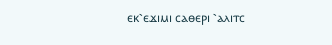ⲉⲕ⳿ⲉϫⲓⲙⲓ ⲥⲁⲑⲉⲣⲓ ⳿ⲁⲗⲓⲧⲥ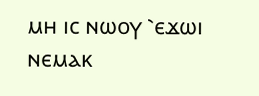ⲙⲏ ⲓⲥ ⲛⲱⲟⲩ ⳿ⲉϫⲱⲓ ⲛⲉⲙⲁⲕ